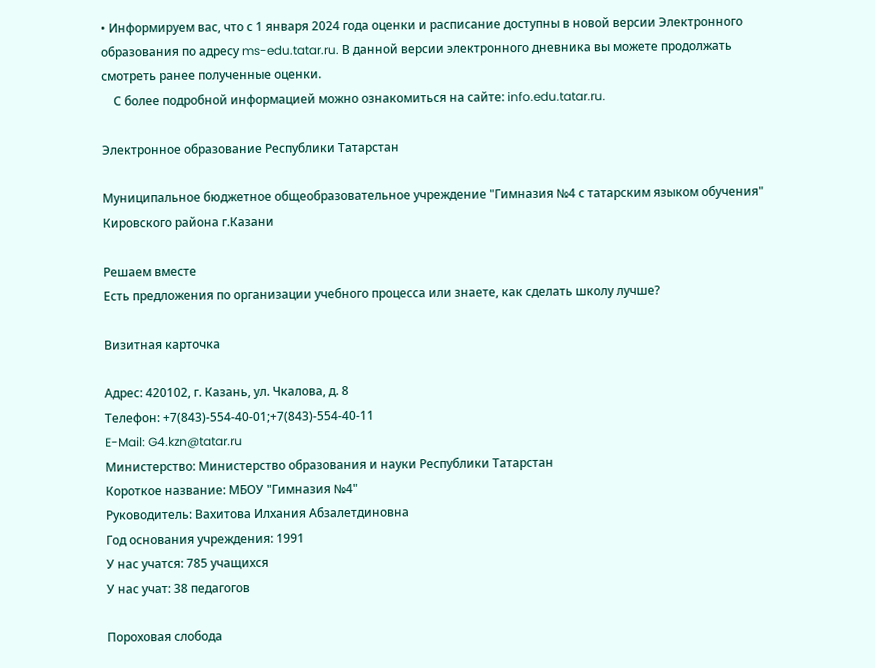• Информируем вас, что с 1 января 2024 года оценки и расписание доступны в новой версии Электронного образования по адресу ms-edu.tatar.ru. В данной версии электронного дневника вы можете продолжать смотреть ранее полученные оценки.
    С более подробной информацией можно ознакомиться на сайте: info.edu.tatar.ru.

Электронное образование Республики Татарстан

Муниципальное бюджетное общеобразовательное учреждение "Гимназия №4 с татарским языком обучения" Кировского района г.Казани

Решаем вместе
Есть предложения по организации учебного процесса или знаете, как сделать школу лучше?

Визитная карточка

Адрес: 420102, г. Казань, ул. Чкалова, д. 8
Телефон: +7(843)-554-40-01;+7(843)-554-40-11
E-Mail: G4.kzn@tatar.ru
Министерство: Министерство образования и науки Республики Татарстан
Короткое название: МБОУ "Гимназия №4"
Руководитель: Вахитова Илхания Абзалетдиновна
Год основания учреждения: 1991
У нас учатся: 785 учащихся
У нас учат: 38 педагогов

Пороховая слобода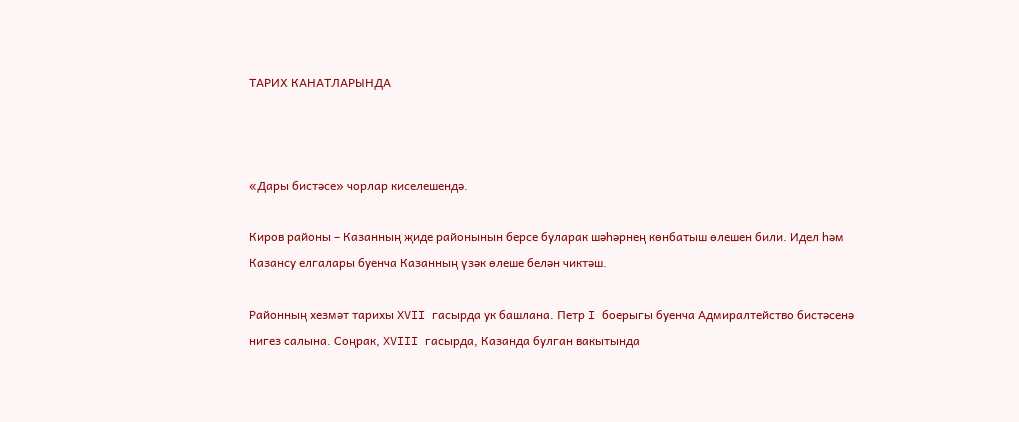ТАРИХ КАНАТЛАРЫНДА



«Дары бистәсе» чорлар киселешендә.

Киров районы – Казанның җиде районынын берсе буларак шәһәрнең көнбатыш өлешен били. Идел һәм Казансу елгалары буенча Казанның үзәк өлеше белән чиктәш.

Районның хезмәт тарихы XVII гасырда ук башлана. Петр I боерыгы буенча Адмиралтейство бистәсенә нигез салына. Соңрак, XVIII гасырда, Казанда булган вакытында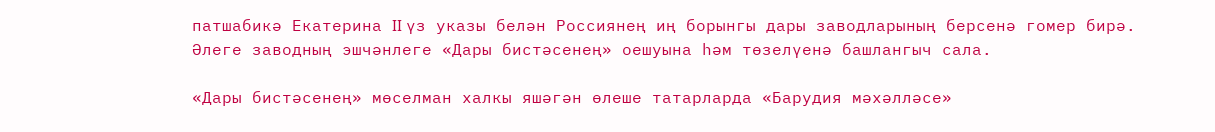патшабикә Екатерина II үз указы белән Россиянең иң борынгы дары заводларының берсенә гомер бирә. Әлеге заводның эшчәнлеге «Дары бистәсенең» оешуына һәм төзелүенә башлангыч сала.

«Дары бистәсенең» мөселман халкы яшәгән өлеше татарларда «Барудия мәхәлләсе»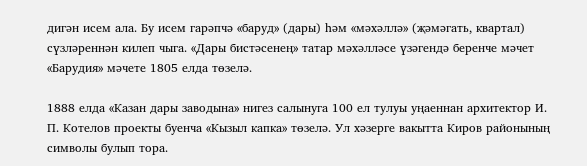дигән исем ала. Бу исем гарәпчә «баруд» (дары) һәм «мәхәллә» (җәмәгать, квартал) сүзләреннән килеп чыга. «Дары бистәсенең» татар мәхәлләсе үзәгендә беренче мәчет «Барудия» мәчете 1805 елда төзелә.

1888 елда «Казан дары заводына» нигез салынуга 100 ел тулуы уңаеннан архитектор И. П. Котелов проекты буенча «Кызыл капка» төзелә. Ул хәзерге вакытта Киров районының символы булып тора.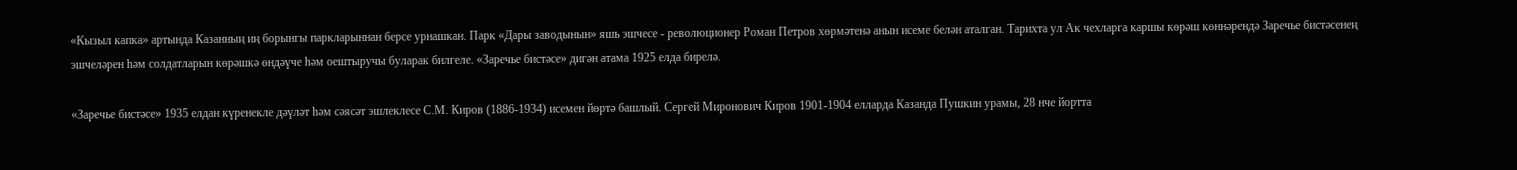«Кызыл капка» артында Казанның иң борынгы паркларыннан берсе урнашкан. Парк «Дары заводынын» яшь эшчесе - революционер Роман Петров хөрмәтенә анын исеме белән аталган. Тарихта ул Ак чехларга каршы көрәш көннәрендә Заречье бистәсенең эшчеләрен һәм солдатларын көрәшкә өндәүче һәм оештыручы буларак билгеле. «Заречье бистәсе» дигән атама 1925 елда бирелә.

«Заречье бистәсе» 1935 елдан күренекле дәүләт һәм сәясәт эшлеклесе С.М. Киров (1886-1934) исемен йөртә башлый. Сергей Миронович Киров 1901-1904 елларда Казанда Пушкин урамы, 28 нче йортта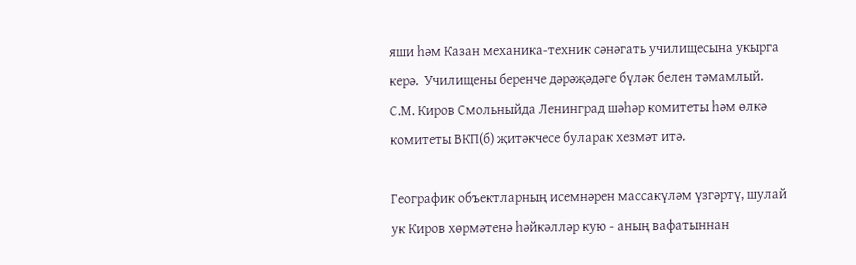яши һәм Казан механика-техник сәнәгать училищесына укырга керә.  Училищены беренче дәрәҗәдәге бүләк белен тәмамлый. С.М. Киров Смольныйда Ленинград шәһәр комитеты һәм өлкә комитеты ВКП(б) җитәкчесе буларак хезмәт итә.

Географик объектларның исемнәрен массакүләм үзгәртү, шулай ук Киров хөрмәтенә һәйкәлләр кую - аның вафатыннан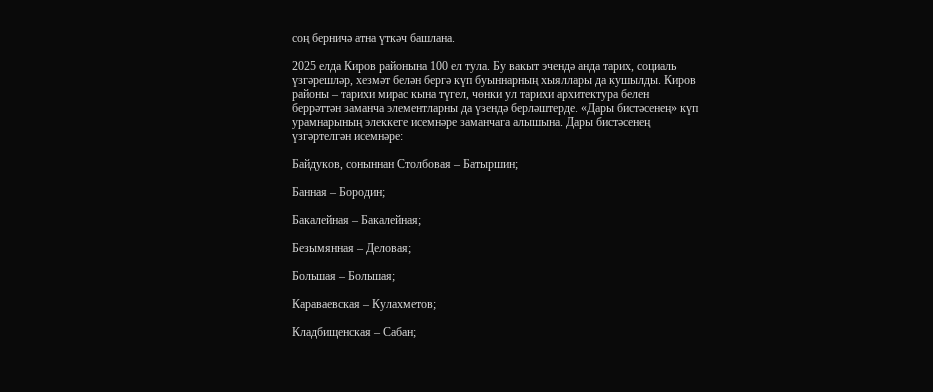соң берничә атна үткәч башлана.

2025 елда Киров районына 100 ел тула. Бу вакыт эчендә анда тарих, социаль үзгәрешләр, хезмәт белән бергә күп буыннарның хыяллары да кушылды. Киров районы – тарихи мирас кына түгел, чөнки ул тарихи архитектура белен беррәттән заманча элементларны да үзендә берләштерде. «Дары бистәсенең» күп урамнарының элеккеге исемнәре заманчага алышына. Дары бистәсенең үзгәртелгән исемнәре:

Байдуков, соныннан Столбовая – Батыршин;

Банная – Бородин;

Бакалейная – Бакалейная;

Безымянная – Деловая;

Большая – Большая;

Караваевская – Кулахметов;

Кладбищенская – Сабан;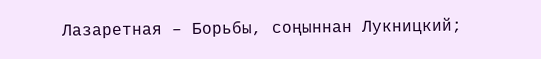Лазаретная – Борьбы, соңыннан Лукницкий;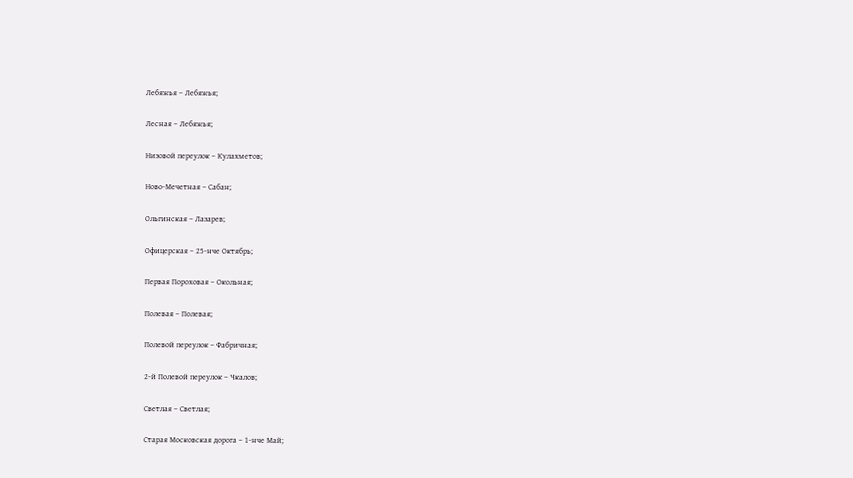Лебяжья – Лебяжья;

Лесная – Лебяжья;

Низовой переулок – Кулахметов;

Ново-Мечетная – Сабан;

Ольгинская – Лазарев;

Офицерская – 25-нче Октябрь;

Первая Пороховая – Окольная;

Полевая – Полевая;

Полевой переулок – Фабричная;

2-й Полевой переулок – Чкалов;

Светлая – Светлая;

Старая Московская дорога – 1-нче Май;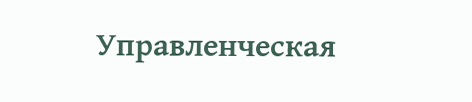Управленческая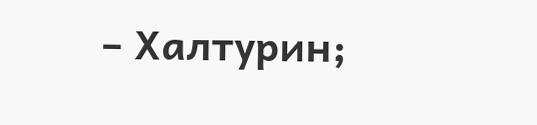– Халтурин;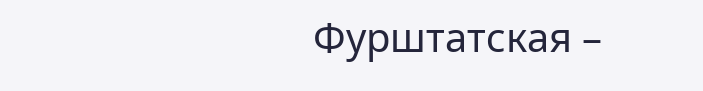Фурштатская –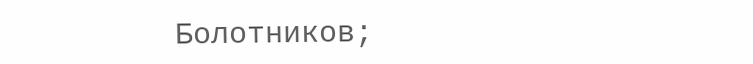Болотников;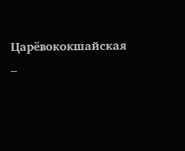Царёвококшайская –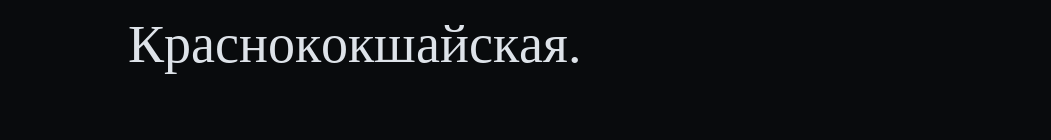Краснококшайская.